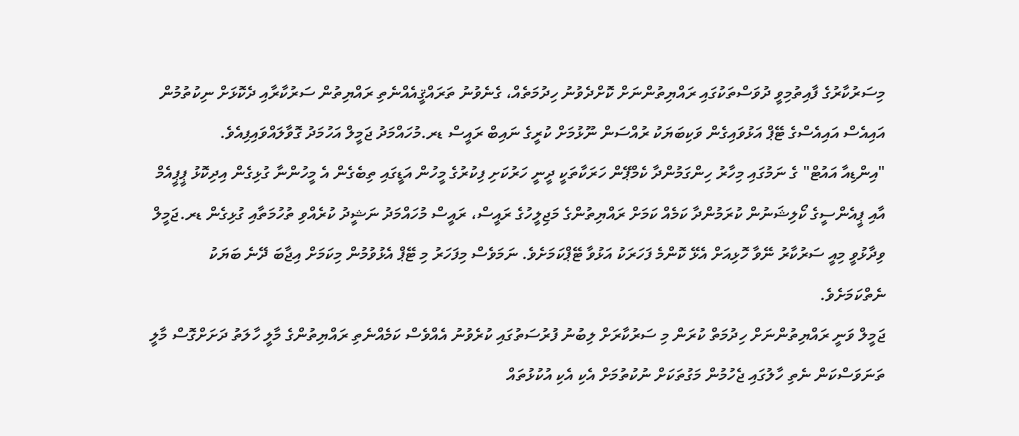މިސަރުކާރުގެ ފާއިތުމިވީ ދުވަސްތަކުގައި ރައްޔިތުންނަށް ކޮށްދެވުނު ހިދުމަތެއް، ގެނެވުނު ތަރައްޤީއެއްނެތި ރައްޔިތުން ސަރުކާރާއި ދެކޮޅަށް ނިކުތުމުން އައިއެސް އައިއެސްގެ ޓޭޕް އަޅުވައިގެން ވަކިބަޔަކު ރުއްސަން ނޫޅުމަށް ކުރީގެ ނައިބް ރައީސް ޑރ.މުހައްމަދު ޖަމީލް އަހުމަދު ގޮވާލައްވައިފިއެވެ.
"އިންޑިއާ އައުޓް" ގެ ނަމުގައި މިހާރު ހިންގަމުންދާ ކެމްޕޭން ހަރަކާތަކީ ދީނީ ހަރުކަށި ފިކުރުގެ މީހުން އަޑީގައި ތިބެގެން އެ މީހުންނާ ގުޅިގެން އިދިކޮޅު ޕީޕީއެމް އާއި ޕީއެންސީގެ ކޯލިޝަނުން ކުރަމުންދާ ކަމެއް ކަމަށް ރައްޔިތުންގެ މަޖިލީހުގެ ރައީސް، ރައީސް މުހައްމަދު ނަޝީދު ކުރެއްވި ތުހުމަތާއި ގުޅިގެން ޑރ.ޖަމީލް ވިދާޅުވީ މިއީ ސަރުކާރު ނޭވާ ހޮޅިއަށް އެޅޭ ކޮންމެ ފަހަރަކު އަޅުވާ ޓޭޕްކަމަށެވެ. ނަމަވެސް މިފަހަރު މި ޓޭޕް އެޅުވުމުން މިކަމަށް އިޖާބަ ދޭނެ ބަޔަކު ނެތްކަމަށެވެ.
ޖަމީލް ވަނީ ރައްޔިތުންނަށް ހިދުމަތް ކުރަން މި ސަރުކާރަށް ލިބުނު ފުރުސަތުގައި ކުރެވުނު އެއްވެސް ކަމެއްނެތި ރައްޔިތުންގެ މާލީ ހާލަތު ދަށަށްގޮސް މާލީ ތަނަވަސްކަން ނެތި ހާލުގައި ޖެހުމުން މަގުތަކަށް ނުކުތުމަށް އެކި އެކި އުކުޅުތައް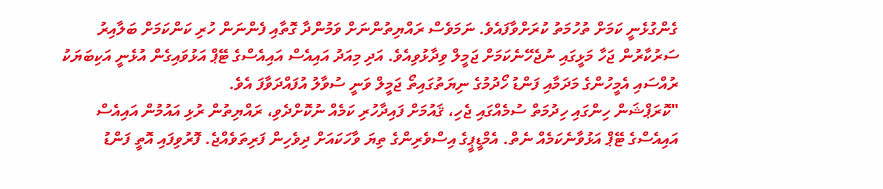ގެންގުޅެނީ ކަމަށް ތުހުމަތު ކުރަށްވާފައެވެ. ނަމަވެސް ރައްޔިތުންނަށް ވަމުންދާ ގޮތާއި ފެންނަން ހުރި ކަންކަމަށް ބަލާއިރު ސަރުކާރުން ޖަހާ މަޅީގައި ނުޖެހޭނެކަމަށް ޖަމީލް ވިދާޅުވިއެވެ. އަދި މިއަދު އައިއެސް އައިއެސްގެ ޓޭޕް އަޅުވައިގެން އުޅެނީ އަކިބަޔަކު ރުއްސައި އެމީހުންގެ މަދަމާއި ފަންޑު ހޯދުމުގެ ނިޔަތުގައިތޯ ޖަމީލް ވަނީ ސުވާލު އުފައްދަވާފަ އެވެ.
"ކޮރަޕްޝަން ހިންގައި ހިދުމަތް ސުމެއްގައި ޖެހި، ޤައުމަށް ފައިދާހުރި ކަމެއް ނުކޮށްދެވި، ރައްޔިތުން ރުޅި އައުމުން އައިއެސް އައިއެސްގެ ޓޭޕް އަޅުވާނެކަމެއް ނެތް. އެމްޑީޕީގެ އިސްވެރިންގެ ތިޔަ ވާހަކައަށް ދިވެހިން ފަރިތަވެއްޖެ. ފޮރުވިފައި އޮތީ ފަންޑު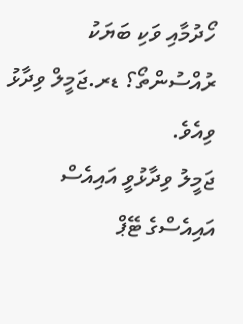ހޯދުމާއި ވަކި ބަޔަކު ރުއްސުންތޯ؟ ޑރ.ޖަމީލް ވިދާޅު ވިއެވެ.
ޖަމީލު ވިދާޅުވީ އައިއެސް އައިއެސްގެ ޓޭޕް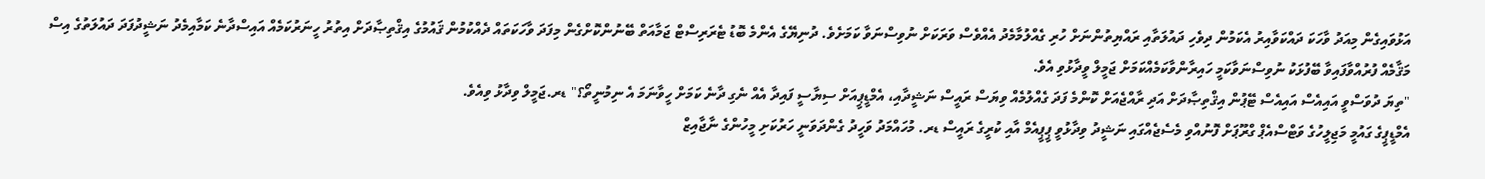އަޅުވައިގެން މިއަދު ވާހަކަ ދައްކަވާއިރު އެކަމުން ދިވެހި ދައުލަތާއި ރައްޔިތުންނަށް ހުރި ގެއްލުމާމެދު އެއްވެސް ވަރަކަށް ނުވިސްނަވާ ކަމަށެވެ. ދުނިޔޭގެ އެންމެ ބޮޑު ޓެރަރިސްޓް ޖަމާއަތް ބޭނުންކޮށްގެން މިފަދަ ވާހަކަތައް ދެއްކުމުން ޤައުމުގެ އިޤްތިޞާދަށް އިތުރު ހީނަރުކަމެއް އައިސްދާނެ ކަމާއިމެދު ނަޝީދުފަދަ ދައުލަތުގެ އިސް މަޤާމެއް ފުރުއްވާފައިވާ ބޭފުޅަކު ނުވިސްނަވާކަމީ ހައިރާންވާކަމެއްކަމަށް ޖަމީލް ވީދާޅުވި އެވެ.
"ތިޔަ ދުވަސްވީ އައިއެސް އައިއެސް ޓޭޕުން އިޤްތިޞާދަށް އަދި ރާއްޖެއަށް ކޮންމެ ފަދަ ގެއްލުމެއް ވިޔަސް ރައީސް ނަޝީދާއި، އެމްޑީޕީއަށް ސިޔާސީ ފައިދާ އެއް ނެގި ދާނެ ކަމަށް ހީވާނަމަ އެ ނިމުނީތޯ؟" ޑރ.ޖަމީލް ވިދާޅު ވިއެވެ.
އެމްޑީޕީގެ ގައުމީ މަޖިލީހުގެ ވަޓްސްއެޕް ގްރޫޕަށް ފޮނުއްވި މެސެޖެއްގައި ނަޝީދު ވިދާޅުވީ ޕީޕީއެމް އާއި ކުރީގެ ރައީސް ޑރ. މުހައްމަދު ވަހީދު ގެންދަވަނީ ހަރުކަށި މީހުންގެ ނާޖާއިޒް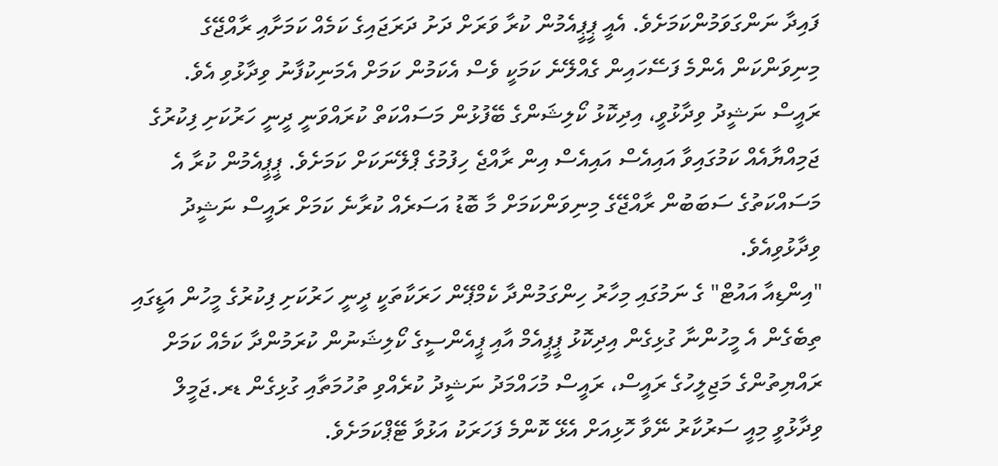ފައިދާ ނަންގަވަމުންކަމަށެވެ. އެއީ ޕީޕީއެމުން ކުރާ ވަރަށް ދަށު ދަރަޖައިގެ ކަމެއް ކަމަށާއި ރާއްޖޭގެ މިނިވަންކަން އެންމެ ފަސޭހައިން ގެއްލޭނެ ކަމަކީ ވެސް އެކަމުން ކަމަށް އެމަނިކުފާނު ވިދާޅުވި އެވެ.
ރައީސް ނަޝީދު ވިދާޅުވީ، އިދިކޮޅު ކޯލިޝަންގެ ބޭފުޅުން މަސައްކަތް ކުރައްވަނީ ދީނީ ހަރުކަށި ފިކުރުގެ ޖަމިއްޔާއެއް ކަމުގައިވާ އައިއެސް އައިއެސް އިން ރާއްޖެ ހިފުމުގެ ޕްލޭނަކަށް ކަމަށެވެ. ޕީޕީއެމުން ކުރާ އެ މަސައްކަތުގެ ސަބަބުން ރާއްޖޭގެ މިނިވަންކަމަށް މާ ބޮޑު އަސަރެއް ކުރާނެ ކަމަށް ރައީސް ނަޝީދު ވިދާޅުވިއެވެ.
"އިންޑިއާ އައުޓް" ގެ ނަމުގައި މިހާރު ހިންގަމުންދާ ކެމްޕޭން ހަރަކާތަކީ ދީނީ ހަރުކަށި ފިކުރުގެ މީހުން އަޑީގައި ތިބެގެން އެ މީހުންނާ ގުޅިގެން އިދިކޮޅު ޕީޕީއެމް އާއި ޕީއެންސީގެ ކޯލިޝަނުން ކުރަމުންދާ ކަމެއް ކަމަށް ރައްޔިތުންގެ މަޖިލީހުގެ ރައީސް، ރައީސް މުހައްމަދު ނަޝީދު ކުރެއްވި ތުހުމަތާއި ގުޅިގެން ޑރ.ޖަމީލް ވިދާޅުވީ މިއީ ސަރުކާރު ނޭވާ ހޮޅިއަށް އެޅޭ ކޮންމެ ފަހަރަކު އަޅުވާ ޓޭޕްކަމަށެވެ.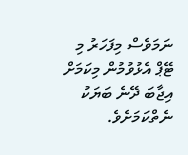ނަމަވެސް މިފަހަރު މި ޓޭޕް އެޅުވުމުން މިކަމަށް އިޖާބަ ދޭނެ ބަޔަކު ނެތްކަމަށެވެ.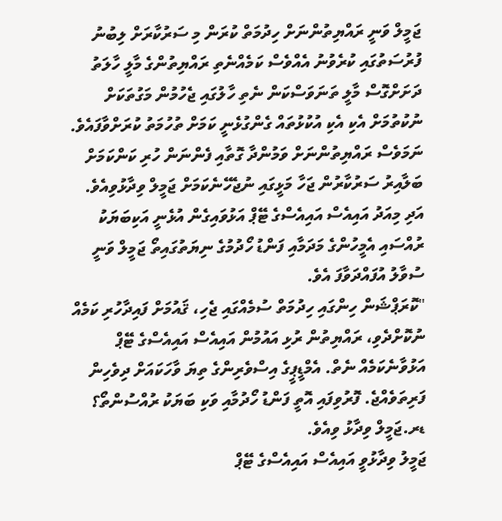ޖަމީލް ވަނީ ރައްޔިތުންނަށް ހިދުމަތް ކުރަން މި ސަރުކާރަށް ލިބުނު ފުރުސަތުގައި ކުރެވުނު އެއްވެސް ކަމެއްނެތި ރައްޔިތުންގެ މާލީ ހާލަތު ދަށަށްގޮސް މާލީ ތަނަވަސްކަން ނެތި ހާލުގައި ޖެހުމުން މަގުތަކަށް ނުކުތުމަށް އެކި އެކި އުކުޅުތައް ގެންގުޅެނީ ކަމަށް ތުހުމަތު ކުރަށްވާފައެވެ. ނަމަވެސް ރައްޔިތުންނަށް ވަމުންދާ ގޮތާއި ފެންނަން ހުރި ކަންކަމަށް ބަލާއިރު ސަރުކާރުން ޖަހާ މަޅީގައި ނުޖެހޭނެކަމަށް ޖަމީލް ވިދާޅުވިއެވެ. އަދި މިއަދު އައިއެސް އައިއެސްގެ ޓޭޕް އަޅުވައިގެން އުޅެނީ އަކިބަޔަކު ރުއްސައި އެމީހުންގެ މަދަމާއި ފަންޑު ހޯދުމުގެ ނިޔަތުގައިތޯ ޖަމީލް ވަނީ ސުވާލު އުފައްދަވާފަ އެވެ.
"ކޮރަޕްޝަން ހިންގައި ހިދުމަތް ސުމެއްގައި ޖެހި، ޤައުމަށް ފައިދާހުރި ކަމެއް ނުކޮށްދެވި، ރައްޔިތުން ރުޅި އައުމުން އައިއެސް އައިއެސްގެ ޓޭޕް އަޅުވާނެކަމެއް ނެތް. އެމްޑީޕީގެ އިސްވެރިންގެ ތިޔަ ވާހަކައަށް ދިވެހިން ފަރިތަވެއްޖެ. ފޮރުވިފައި އޮތީ ފަންޑު ހޯދުމާއި ވަކި ބަޔަކު ރުއްސުންތޯ؟ ޑރ.ޖަމީލް ވިދާޅު ވިއެވެ.
ޖަމީލު ވިދާޅުވީ އައިއެސް އައިއެސްގެ ޓޭޕް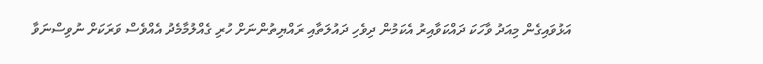އަޅުވައިގެން މިއަދު ވާހަކަ ދައްކަވާއިރު އެކަމުން ދިވެހި ދައުލަތާއި ރައްޔިތުންނަށް ހުރި ގެއްލުމާމެދު އެއްވެސް ވަރަކަށް ނުވިސްނަވާ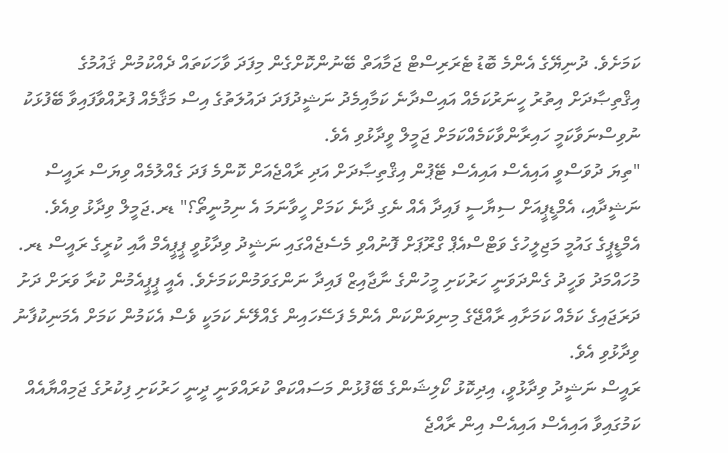ކަމަށެވެ. ދުނިޔޭގެ އެންމެ ބޮޑު ޓެރަރިސްޓް ޖަމާއަތް ބޭނުންކޮށްގެން މިފަދަ ވާހަކަތައް ދެއްކުމުން ޤައުމުގެ އިޤްތިޞާދަށް އިތުރު ހީނަރުކަމެއް އައިސްދާނެ ކަމާއިމެދު ނަޝީދުފަދަ ދައުލަތުގެ އިސް މަޤާމެއް ފުރުއްވާފައިވާ ބޭފުޅަކު ނުވިސްނަވާކަމީ ހައިރާންވާކަމެއްކަމަށް ޖަމީލް ވީދާޅުވި އެވެ.
"ތިޔަ ދުވަސްވީ އައިއެސް އައިއެސް ޓޭޕުން އިޤްތިޞާދަށް އަދި ރާއްޖެއަށް ކޮންމެ ފަދަ ގެއްލުމެއް ވިޔަސް ރައީސް ނަޝީދާއި، އެމްޑީޕީއަށް ސިޔާސީ ފައިދާ އެއް ނެގި ދާނެ ކަމަށް ހީވާނަމަ އެ ނިމުނީތޯ؟" ޑރ.ޖަމީލް ވިދާޅު ވިއެވެ.
އެމްޑީޕީގެ ގައުމީ މަޖިލީހުގެ ވަޓްސްއެޕް ގްރޫޕަށް ފޮނުއްވި މެސެޖެއްގައި ނަޝީދު ވިދާޅުވީ ޕީޕީއެމް އާއި ކުރީގެ ރައީސް ޑރ. މުހައްމަދު ވަހީދު ގެންދަވަނީ ހަރުކަށި މީހުންގެ ނާޖާއިޒް ފައިދާ ނަންގަވަމުންކަމަށެވެ. އެއީ ޕީޕީއެމުން ކުރާ ވަރަށް ދަށު ދަރަޖައިގެ ކަމެއް ކަމަށާއި ރާއްޖޭގެ މިނިވަންކަން އެންމެ ފަސޭހައިން ގެއްލޭނެ ކަމަކީ ވެސް އެކަމުން ކަމަށް އެމަނިކުފާނު ވިދާޅުވި އެވެ.
ރައީސް ނަޝީދު ވިދާޅުވީ، އިދިކޮޅު ކޯލިޝަންގެ ބޭފުޅުން މަސައްކަތް ކުރައްވަނީ ދީނީ ހަރުކަށި ފިކުރުގެ ޖަމިއްޔާއެއް ކަމުގައިވާ އައިއެސް އައިއެސް އިން ރާއްޖެ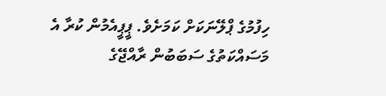ހިފުމުގެ ޕްލޭނަކަށް ކަމަށެވެ. ޕީޕީއެމުން ކުރާ އެ މަސައްކަތުގެ ސަބަބުން ރާއްޖޭގެ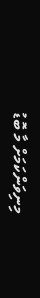މިނިވަންކަމަށް މާ ބޮޑު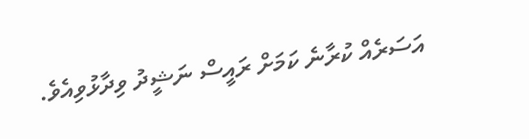އަސަރެއް ކުރާނެ ކަމަށް ރައީސް ނަޝީދު ވިދާޅުވިއެވެ.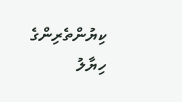ކިޔުންތެރިންގެ ހިޔާލު